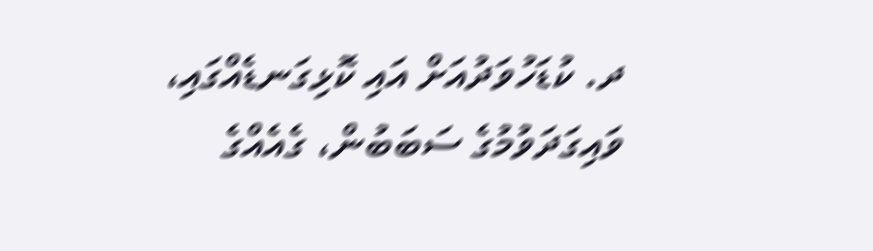ދ. ކުޑަހުވަދުއަށް އައި ކޮޅިގަނޑެއްގައި، ވައިގަދަވުމުގެ ސަބަބުން، ގެއެއްގެ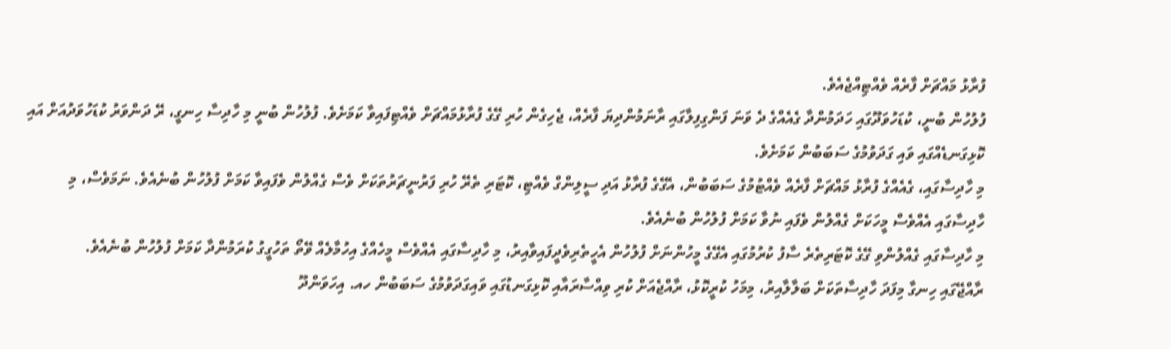ފުރާޅު މައްޗަށް ފާރެއް ވެއްޓިއްޖެއެވެ.
ފުލުހުން ބުނީ، ކުޑަހުވަދޫގައި ހަދަމުންދާ ގެއެއްގެ ދެ ވަނަ ފަންގިފިލާގައި ރާނަމުންދިޔަ ފާރެއް، ޖެހިގެން ހުރި ގޭގެ ފުރާޅުމައްޗަށް ވެއްޓިފައިވާ ކަމަށެވެ. ފުލުހުން ބުނީ މި ހާދިސާ ހިނގީ، ރޭ ދަންވަރު ކުޑަހުވަދުއަށް އައި ކޮޅިގަނޑެއްގައި ވައި ގަދަވުމުގެ ސަބަބުން ކަމަށެވެ.
މި ހާދިސާގައި، ގެއެއްގެ ފުރާޅު މައްޗަށް ފާރެއް ވެއްޓުމުގެ ސަބަބުން، އެގޭގެ ފުރާޅު އަދި ސީލިންގް ވެއްޓި، ކޮޓަރި ތެރޭ ހުރި ފަރުނީޗަރުތަކަށް ވެސް ގެއްލުން ވެފައިވާ ކަމަށް ފުލުހުން ބުނެއެވެ. ނަމަވެސް، މި ހާދިސާގައި އެއްވެސް މީހަކަށް ގެއްލުން ވެފައި ނުވާ ކަމަށް ފުލުހުން ބުނެއެވެ.
މި ހާދިސާގައި ގެއްލުންވި ގޭގެ ކޮޓަރިތެރެ ސާފު ކުރުމުގައި އެގޭގެ މީހުންނަށް ފުލުހުން އެހީތެރިވެދީފައިވާއިރު، މި ހާދިސާގައި އެއްވެސް މީހެއްގެ އިހުމާލެއް ވޭތޯ ތަހުގީގު ކުރަމުންދާ ކަމަށް ފުލުހުން ބުނެއެވެ.
ރާއްޖޭގައި ހިނގާ މިފަދަ ހާދިސާތަކަށް ބަލާލާއިރު، މިމަހު ކުރީކޮޅު، ރާއްޖެއަށް ކުރި ވިއްސާރައާއި ކޮޅިގަނޑުގައި ވައިގަދަވުމުގެ ސަބަބުން ހއ. އިހަވަންދޫ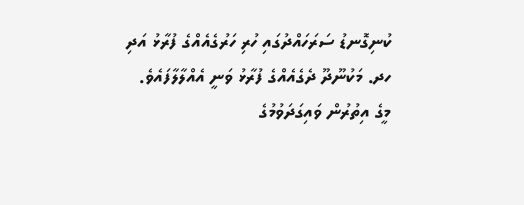ކުނިގޮނޑު ސަރަހައްދުގައި ހުރި ހަރުގެއެއްގެ ފުރާޅު އަދި ހދ. މަކުނޫދޫ ދެގެއެއްގެ ފުރާޅު ވަނީ އެއްލާލާފައެވެ. މީގެ އިތުރުން ވައިގަދަވުމުގެ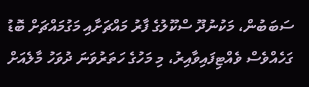ސަބަބުން، މަކުނުދޫ ސްކޫލުގެ ފާރު މައްޗަށާއި މަގުމައްޗަށް ބޮޑު ގަހެއްވެސް ވެއްޓިފައިވާއިރު، މި މަހުގެ ހަތަރުވަނަ ދުވަހު މާލެއަށް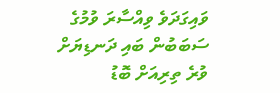ވައިގަދަވެ ވިއްސާރަ ވުމުގެ ސަބަބުން ބައި ދަނޑިޔަށް ވުރެ ތިރިއަށް ބޮޑު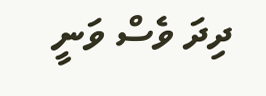ދިދަ ވެސް ވަނީ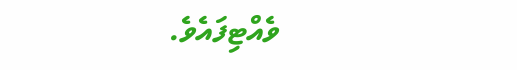ވެއްޓިފައެވެ.